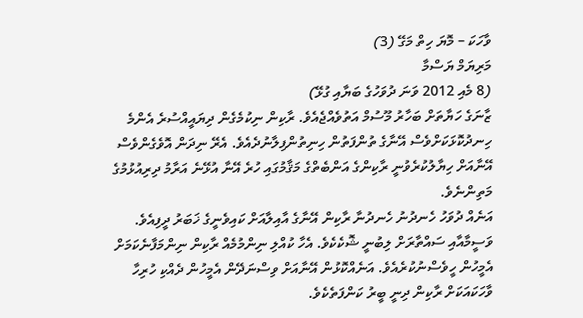ވާހަކަ – މޮޔަ ހިތް މަގޭ (3)
މަރިޔަމް ޔަސްމާ
(8 މެއި 2012 ވަނަ ދުވަހުގެ ބަޔާއި ގުޅޭ)
ޒާނަގެ ހަޔާތަށް ބަހާރު މޫސުމް އަތުވެއްޖެއެވެ. ރާކިން ނިކުމެގެން ދިޔައީއްސުރެ އެންމެ ހިނދުކޮޅަކަށްވެސް އޭނާގެ ތުންފަތުން ހިނިތުންފިލާނުދެއެވެ. އެރޭ ނިދަން އޮވެގެންވެސް އޭނާއަށް ހިޔާލުކުރެވުނީ ރާކިންގެ އަންބެތްގެ މަޤާމުގައި ހުރެ އޭނާ އުޅޭނެ އަރާމު ދިރިއުޅުމުގެ މަތިންނެވެ.
އަނެއް ދުވަހު ހެނދުނު ހެނދުނާ ރާކިން އޭނާގެ އާއިލާއަށް ކައިވެނީގެ ޚަބަރު ދީފިއެވެ. ވަސީމާއާއި ސައްތާރަށް ލިބުނީ ޝޮކެކެވެ. އެހާ ކުއްލި ނިންމުމެއް ރާކިން ނިންމަފާނެކަމަށް އެމީހުން ހީވެސްނުކުރެއެވެ. އަނެއްކޮޅުން އޭނާއަށް ވިސްނަދޭން އެމީހުން ދެއްކި ހުރިހާ ވާހަކައަކަށް ރާކިން ދިނީ ބީރު ކަންފަތެކެވެ.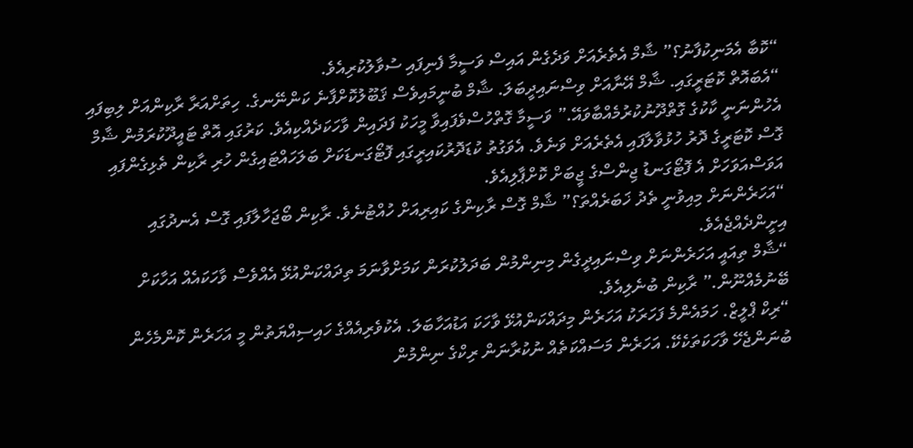“ކޮބާ އެމަނިކުފާނު؟” ޝާމް އެތެރެއަށް ވަދެގެން އައިސް ވަސީމާ ފެނިފައި ސުވާލުކުރިއެވެ.
“އެބައޮތް ކޮޓަރީގައި. ޝާމް އޭނާއަށް ވިސްނައިދީބަލަ. ޝާމް ބުނީމައިވެސް ޤަބޫލުކޮށްފާނެ ކަންނޭނގެ. ހިތަށްއަރާ ރާކިންއަށް ލިބިފައި އެހުންނަނީ ކާކުގެ ގޮތްދޫނުކުރުމެއްބާވައޭ.” ވަސީމާ ގޮތްހުސްވެފައިވާ މީހަކު ފަދައިން ވާހަކަދެއްކިއެވެ. ކަރުގައި އޮތް ޓައީދޫކުރަމުން ޝާމް ގޮސް ކޮޓަރީގެ ދޮރު ހުޅުވާލާފައި އެތެރެއަށް ވަނެވެ. އެވަގުތު ކުޑަދޮރުކައިރީގައި ފޮޓޯގަނޑަކަށް ބަލަހައްޓައިގެން ހުރި ރާކިން ތެޅިގެންފައި އަވަސްއަވަހަށް އެ ފޮޓޯގަނޑު ޖިންސްގެ ޖީބަށް ކޮށްޕާލިއެވެ.
“އަހަރެންނަށް މިއިވުނީ ތެދު ޚަބަރެއްތަ؟” ޝާމް ގޮސް ރާކިންގެ ކައިރިއަށް ހުއްޓުނެވެ. ރާކިން ބޯޖަހާލާފައި ގޮސް އެނދުގައި އިށީންދެއްޖެއެވެ.
“ޝާމް ތިއައީ އަހަރެންނަށް ވިސްނައިދީގެން މިނިންމުން ބަދަލުކުރަން ކަމަށްވާނަމަ ތިދައްކަންއުޅޭ އެއްވެސް ވާހަކައެއް އަހާކަށް ބޭނުމެއްނޫން.” ރާކިން ބުނެލިއެވެ.
“ރިކް ޕްލީޒް. ހަމައެންމެ ފަހަރަކު އަހަރެން މިދައްކަންއުޅޭ ވާހަކަ އަޑުއަހާބަލަ. އެކުވެރިއެއްގެ ހައިސިއްޔަތުން މީ އަހަރެން ކޮންމެހެން ބުނަންޖެހޭ ވާހަކަތަކެކޭ. އަހަރެން މަސައްކަތެއް ނުކުރާނަން ރިކްގެ ނިންމުން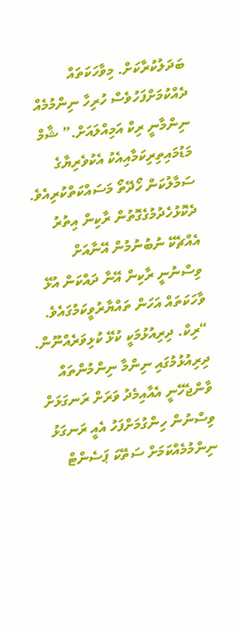ބަދަލުކުރާކަށް. މިވާހަކަތައް ދެއްކުމަށްފަހުވެސް ހުރިހާ ނިންމުމެއް ނިންމާނީ ރިކް އަމިއްލައަށް.” ޝާމް މަޑުމައިތިރިކަމާއިއެކު އެކުވެރިޔާގެ ސަމާލުކަން ހޯދޭތޯ މަސައްކަތްކުރިއެވެ. ދެކޮޅުހެދުމުގެގޮތުން ރާކިން އިތުރު އެއްޗެކޭ ނުބުނުމުން އޭނާއަށް ވިސްނުނީ ރާކިން އޭނާ ދައްކަން އުޅޭ ވާހަކަތައް އަހަން ތައްޔާރުވީކަމުގައެވެ.
“ރިކް. ދިރިއުޅުމަކީ ކުޅޭ ކުޅިވަރެއްނޫން. ދިރިއުޅުމުގައި ނިންމާ ނިންމުންތައް ވާންޖެހޭނީ އެއާއިމެދު ވަރަށް ރަނގަޅަށް ވިސްނުން ހިންގުމަށްފަހު އެއީ ރަނގަޅު ނިންމުމެއްކަމަށް ސަތޭކަ ޕަސެންޓް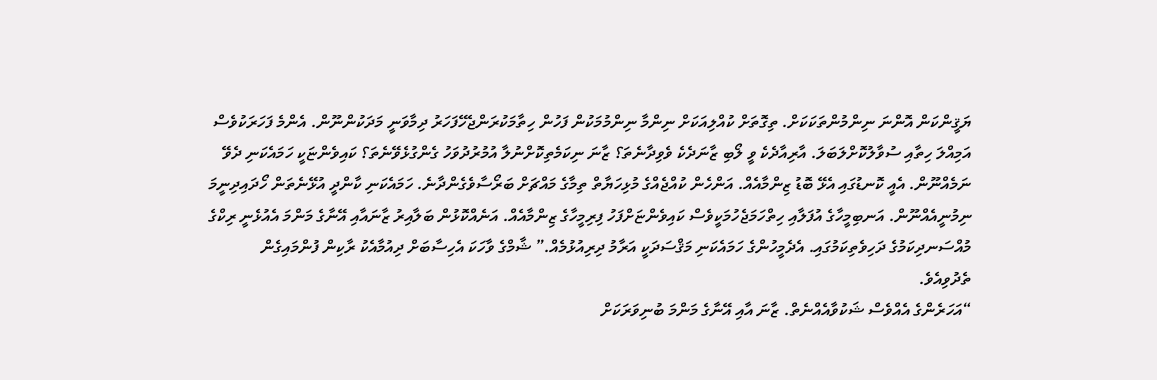ޔަޤީންކަން އޮންނަ ނިންމުންތަކަކަށް. ތިގޮތަށް ކުއްލިއަކަށް ނިންމާ ނިންމުމަކުން ފަހުން ހިތާމަކުރަންޖެހޭފަހަރު ދިމާވަނީ މަދަކުންނޫން. އެންމެ ފަހަރަކުވެސް އަމިއްލަ ހިތާއި ސުވާލުކޮށްލަބަލަ. އާރިއާދެކެ ވީ ލޯބި ޒާނަދެކެ ވެވިދާނެތަ؟ ޒާނަ ނިކަމެތިކޮށްނުލާ އުމުރުދުވަހު ގެންގުޅެވޭނެތަ؟ ކައިވެންޏަކީ ހަމައެކަނި ދެވޭ ނަމެއްނޫން. އެއީ ކޮނޑުގައި އެޅޭ ބޮޑު ޒިންމާއެއް. އަންހެން ކުއްޖެއްގެ މުޅިހަޔާތް ތިމާގެ މައްޗަށް ބަރޯސާވެގެންދާނެ. ހަމައެކަނި ކާންދީ އުޅޭނެތަން ހޯދައިދިނީމަ ނިމުނީއެއްނޫން. އަނބިމީހާގެ އުފަލާއި ހިތްހަމަޖެހުމަކީވެސް ކައިވެންޏަށްފަހު ފިރިމީހާގެ ޒިންމާއެއް. އަނެއްކޮޅުން ބަލާއިރު ޒާނައާއި އޭނާގެ މަންމަ އެއުޅެނީ ރިކްގެ މުއްސަނދިކަމުގެ ދަހިވެތިކަމުގައި. އެދެމީހުންގެ ހަމައެކަނި މަޤްސަދަކީ އަރާމު ދިރިއުޅުމެއް.” ޝާމްގެ ވާހަކަ އެހިސާބަށް ދިއުމާއެކު ރާކިން ފުންމައިގެން ތެދުވިއެވެ.
“އަހަރެންގެ އެއްވެސް ޝަކުވާއެއްނެތް. ޒާނަ އާއި އޭނާގެ މަންމަ ބުނިވަރަކަށް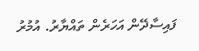ފައިސާދޭން އަހަރެން ތައްޔާރު. އުމުރު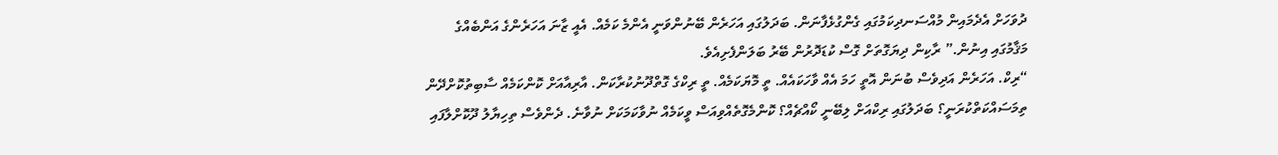ދުވަހަށް އެދެމައިން މުއްސަނދިކަމުގައި ގެންގުޅެފާނަން. ބަދަލުގައި އަހަރެން ބޭނުންވަނީ އެންމެ ކަމެއް. އެއީ ޒާނަ އަހަރެންގެ އަންބެއްގެ މަޤާމުގައި އިނުން.” ރާކިން ދިޔަގޮތަށް ގޮސް ކުޑަދޮރުން ބޭރު ބަލަންފެށިއެވެ.
“ރިކް. އަހަރެން އަދިވެސް ބުނަން އޮތީ ހަމަ އެއް ވާހަކައެއް. ތީ މޮޔަކަމެއް. ތީ ރިކްގެ ގޮތްދޫނުކުރާކަން. އާރިއާއަށް ކޮންކަމެއް ސާބިތުކޮށްދޭން ތިމަސައްކަތްކުރަނީ؟ ބަދަލުގައި ރިކްއަށް ލިބޭނީ ކޯއްޗެއް؟ ކޮންމެގޮތެއްވިއަސް ވީކަމެއް ނުވާކަމަކަށް ނުވާނެ. ދެންވެސް ތިހިޔާލު ދޫކޮށްލާފައި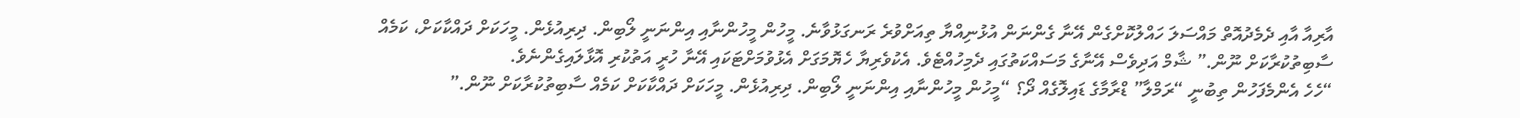އާރިއާ އާއި ދެމެދުއޮތް މައްސަލަ ހައްލުކޮށްގެން އޭނާ ގެންނަން އުޅުނިއްޔާ ތިއަށްވުރެ ރަނގަޅުވާނެ. މީހުން މީހުންނާއި އިންނަނީ ލޯބިން. ދިރިއުޅެން. މީހަކަށް ދައްކާކަށް، ކަމެއް ސާބިތުކުރާކަށް ނޫން.” ޝާމް އަދިވެސް އޭނާގެ މަސައްކަތުގައި ދެމިހުއްޓެވެ. އެކުވެރިޔާ ހެޔޮމަގަށް އެޅުވުމަށްޓަކައި އޭނާ ހުރީ އަތުކުރި އޮޅާލައިގެންނެވެ.
“ހެހެ އެންމެފަހުން ތިބުނީ “ރަމްލާ” ޑްރާމާގެ ޑައިލޮގެއް ދޯ؟ “މީހުން މީހުންނާއި އިންނަނީ ލޯބިން. ދިރިއުޅެން. މީހަކަށް ދައްކާކަށް ކަމެއް ސާބިތުކުރާކަށް ނޫން.”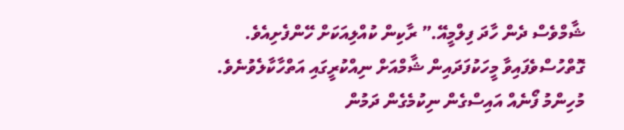ޝާމްވެސް ދެން ހާދަ ފިލްމީއޭ.” ރާކިން ކުއްލިއަކަށް ހޭންފެށިއެވެ. ގޮތްހުސްވެފައިވާ މީހަކުފަދައިން ޝާމްއަށް ނިއްކުރީގައި އަތްހާކާލެވުނެވެ. މުހިންމު ފޯނެއް އައިސްގެން ނިކުމެގެން ދަމުން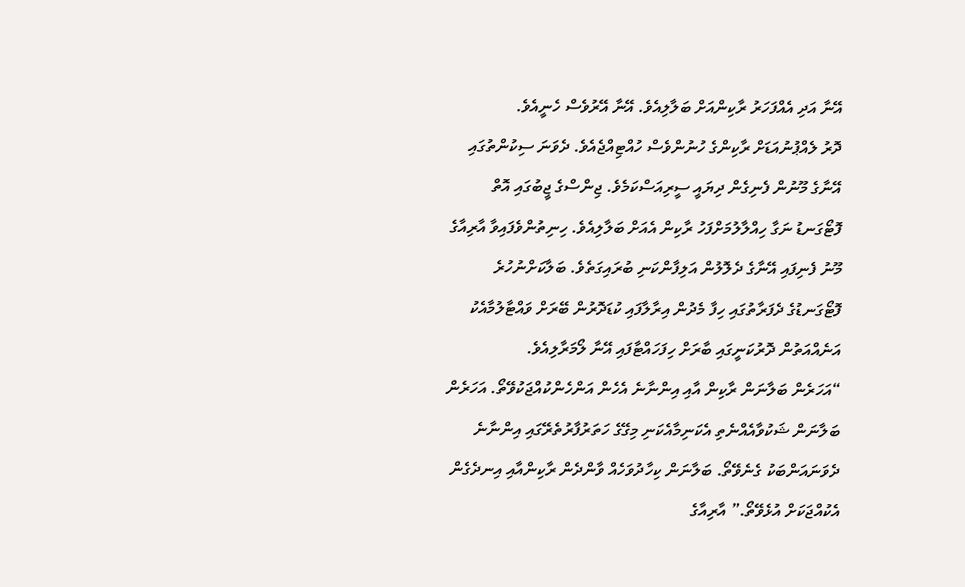އޭނާ އަދި އެއްފަހަރު ރާކިންއަށް ބަލާލިއެވެ. އޭނާ އޭރުވެސް ހެނީއެވެ.
ދޮރު ލެއްޕުނުއަޑަށް ރާކިންގެ ހުނުންވެސް ހުއްޓިއްޖެއެވެ. ދެވަނަ ސިކުންތުގައި އޭނާގެ މޫނުން ފެނިގެން ދިޔައީ ސީރިއަސްކަމެވެ. ޖިންސްގެ ޖީބުގައި އޮތް ފޮޓޯގަނޑު ނަގާ ހިއްލާލުމަށްފަހު ރާކިން އެއަށް ބަލާލިއެވެ. ހިނިތުންވެފައިވާ އާރިއާގެ މޫނު ފެނިފައި އޭނާގެ ދެލޮލުން އަލިފާންކަނި ބުރައިގަތެވެ. ބަލާކަށްނުހުރެ ފޮޓޯގަނޑުގެ ދެފަރާތުގައި ހިފާ މެދުން އިރާލާފައި ކުޑަދޮރުން ބޭރަށް ވައްޓާލުމާއެކު އަނެއްއަތުން ދޮރުކަނީގައި ބާރަށް ހިފަހައްޓާފައި އޭނާ ލޯމަރާލިއެވެ.
“އަހަރެން ބަލާނަން ރާކިން އާއި އިންނާނެ އެހެން އަންހެންކުއްޖަކުވޭތޯ. އަހަރެން ބަލާނަން ޝަކުވާއެއްނެތި އެކަނިމާއެކަނި މިގޭގެ ހަތަރުފާރުތެރޭގައި އިންނާނެ ދެވަނައަންބަކު ގެނެވޭތޯ. ބަލާނަން ކިހާދުވަހެއް ވާންދެން ރާކިންއާއި އިނދެގެން އެކުއްޖަކަށް އުޅެވޭތޯ.” އާރިއާގެ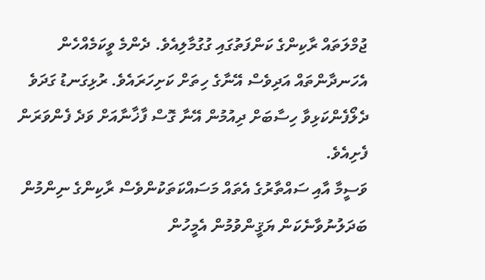ޖުމްލަތައް ރާކިންގެ ކަންފަތުގައި ގުގުމާލިއެވެ. ދެންމެ ވީކަމެއްހެން އެހަނދާންތައް އަދިވެސް އޭނާގެ ހިތަށް ކަށިހަރައެވެ. ރުޅިގަނޑު ގަދަވެ ދެލޯފެންކަޅިވާ ހިސާބަށް ދިއުމުން އޭނާ ގޮސް ފާޚާނާއަށް ވަދެ ފެންވަރަން ފެށިއެވެ.
ވަސީމާ އާއި ސައްތާރުގެ އެތައް މަސައްކަތަކުންވެސް ރާކިންގެ ނިންމުން ބަދަލުނުވާނެކަން ޔަޤީންވުމުން އެމީހުން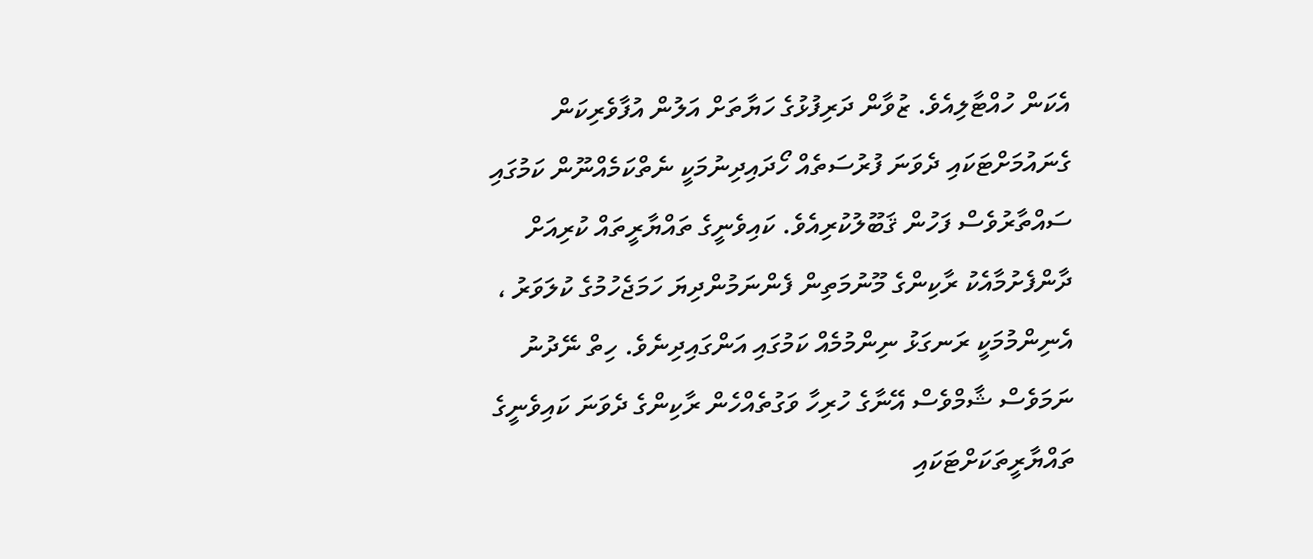އެކަން ހުއްޓާލިއެވެ. ޒުވާން ދަރިފުޅުގެ ހަޔާތަށް އަލުން އުފާވެރިކަން ގެނައުމަށްޓަކައި ދެވަނަ ފުރުސަތެއް ހޯދައިދިނުމަކީ ނެތްކަމެއްނޫން ކަމުގައި ސައްތާރުވެސް ފަހުން ޤަބޫލުކުރިއެވެ. ކައިވެނީގެ ތައްޔާރީތައް ކުރިއަށް ދާންފެށުމާއެކު ރާކިންގެ މޫނުމަތިން ފެންނަމުންދިޔަ ހަމަޖެހުމުގެ ކުލަވަރު ، އެނިންމުމަކީ ރަނގަޅު ނިންމުމެއް ކަމުގައި އަންގައިދިނެވެ. ހިތް ނޭދުނު ނަމަވެސް ޝާމްވެސް އޭނާގެ ހުރިހާ ވަގުތެއްހެން ރާކިންގެ ދެވަނަ ކައިވެނީގެ ތައްޔާރީތަކަށްޓަކައި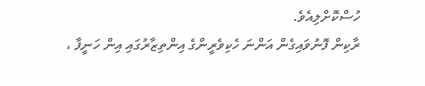ހުސްކޮށްލިއެވެ.
ރާކިން ފޮނުވައިގެން އަންނަ ހެކިވެރީންގެ އިންތިޒާރުގައި އިން ހަނީފާ ،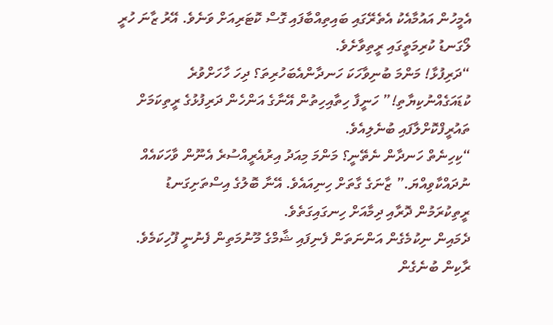އެމީހުން އައުމާއެކު އެތެރޭގައި ބައިތިއްބާފައި ގޮސް ކޮޓަރިއަށް ވަނެވެ. އޭރު ޒާނަ ހުރީ ލޯގަނޑު ކުރިމަތީގައި ރީތިވާށެވެ.
“ދަރިފުޅާ! މަންމަ ބުނިވާހަކަ ހަނދާންއެބަހުރިތަ؟ ދިހަ ހާހަށްވުރެ ކުޑައަގެއްނުކިޔާތި!” ހަނީފާ ހިތާއިހިތުން އޭނާގެ އަންހެން ދަރިފުޅުގެ ރީތިކަމަށް ތައުރީފްކޮށްލާފައި ބުނެލިއެވެ.
“ކިހިނެތް ހަނދާން ނެތޭނީ؟ މަންމަ މިއަދު އިރުއެރީއްސުރެ އެނޫން ވާހަކައެއް ނުދައްކާވިއްޔަ.” ޒާނަގެ ގާތަށް ހިނިއައެވެ. އޭނާ ބޮލުގެ އިސްތަށިގަނޑު ރީތިކުރަމުން ދޮރާއި ދިމާއަށް ހިނގައިގަތެވެ.
ދެމައިން ނިކުމެގެން އަންނަތަން ފެނިފައި ޝާމްގެ މޫނުމަތިން ފެނުނީ ފޫހިކަމެވެ. ރާކިން ބުނެގެން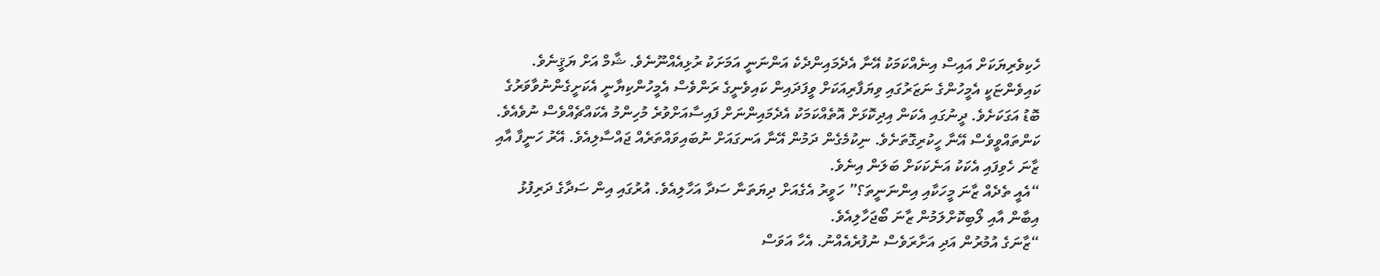ހެކިވެރިޔަކަށް އައިސް އިނެއްކަމަކު އޭނާ އެދެމައިންދެކެ އަންނަނީ އަމަށަކު ރުޅިއެއްނޫނެވެ. ޝާމް އަށް ޔަޤީނެވެ. ކައިވެންޏަކީ އެމީހުންގެ ނަޒަރުގައި ވިޔަފާރިއަކަށް ވީފަދައިން ކައިވެނީގެ ރަންވެސް އެމީހުންކިޔާނީ އެކަށީގެންނުވާވަރުގެ ބޮޑު އަގަކަށެވެ. ދީނުގައި އެކަން އިދިކޮޅަށް އޮތެއްކަމަކު އެދެމައިންނަށް ފައިސާއަށްވުރެ މުހިންމު އެކައްޗެއްވެސް ނުވެއެވެ. ކަންތައްވީވެސް އޭނާ ހީކުރިގޮތަށެވެ. ނިކުމެގެން ދަމުން އޭނާ އަނގައަށް ނުބައިވައްތަރެއް ޖައްސާލިއެވެ. އޭރު ހަނީފާ އާއި ޒާނަ ހެވިފައި އެކަކު އަނެކަކަށް ބަލަން އިނެވެ.
“އެއީ ތެދެއް ޒާނަ މީހަކާއި އިންނަނީތަ؟” ހަވީރު އެގެއަށް ދިޔަތަނާ ސަދާ އަހާލިއެވެ. އުރުގައި އިން ސަދާގެ ދަރިފުޅު އިބާން އާއި ލޯބިކޮށްލަމުން ޒާނަ ބޯޖަހާލިއެވެ.
“ޒާނަގެ އުމުރުން އަދި އަށާރަވެސް ނުފުރެއެއްނު. އެހާ އަވަސް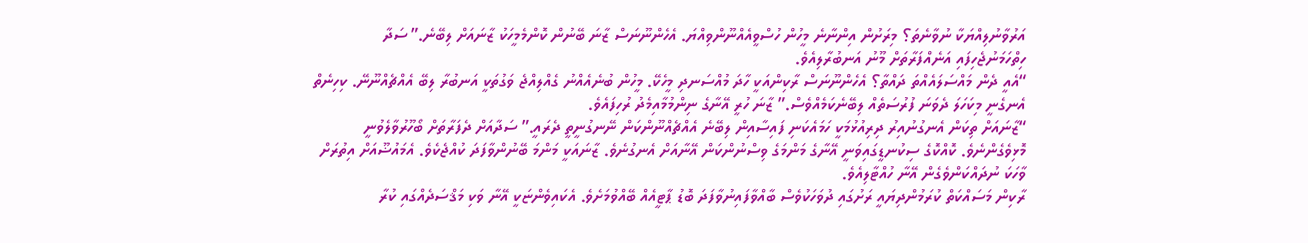އަރުވާނުލިއްޔަކާ ނުވާނެތަ؟ މިރަށުން އިންނާނެ މީހުން ހުސްވީއެއްނޫންވިއްޔަ. އެހެންނޫނަސް ޒާނަ ބޭނުން ކޮންމެމީހަކު ޒާނައަށް ލިބޭނެ.” ސަދާ ހިތްހަމަނުޖެހިފައި އަނެއްފަރާތަށް މޫނު އަނބުރާލިއެވެ.
“އެއީ ދެން މައްސަލައެއްތަ ދައްތާ؟ އެހެންނޫނަސް ރާކިންއަކީ ހާދަ މުއްސަނދި މީހެކޭ. މީހުން ބުނެއެއްނު ގެއްލިއްޖެ ވަގުތަކީ އަނބުރާ ލިބޭ އެއްޗެއްނޫނޭ. ކިހިނެތް އެނގެނީ މިކަހަލަ ދެވަނަ ފުރުސަތެއް ލިބޭނެކަމެއްވެސް.” ޒާނަ ހުރީ އޭނާގެ ނިންމުމާއިމެދު ރުހިފައެވެ.
“ޒާނައަށް ތިކަން އެނގުނުއިރު ދިރިއުޅުމަކީ ހަމައެކަނި ފައިސާއިން ލިބޭނެ އެއްޗެއްނޫންކަން ނޭނގުނީތީ ދެރައީ.” ސަދާއަށް ދެފަރާތަށް ބޯހޫރުވާލެވުނީ މޮޅިވެގެންނެވެ. ކޮއްކޮގެ ސިކުނޑީގައިވަނީ އޭނާގެ މަންމަގެ ވިސްނުންކަން އޭނާއަށް އެނގުނެވެ. ޒާނައަކީ މަންމަ ބޭނުންވާފަދަ ކުއްޖެކެވެ. އެމައުޟޫއަށް އިތުރަށް ވާހަކަ ނުދައްކަންވެގެން އޭނާ ހުއްޓާލިއެވެ.
ރާކިން މަސައްކަތް ކުރަމުންދިޔައީ ރަށުގައި ދުވަހަކުވެސް ބާއްވާފައިނުވާފަދަ ބޮޑު ޕާޓީއެއް ބޭއްވުމަށެވެ. އެކައިވެންޏަކީ އޭނާ ވަކި މަޤްސަދެއްގައި ކުރާ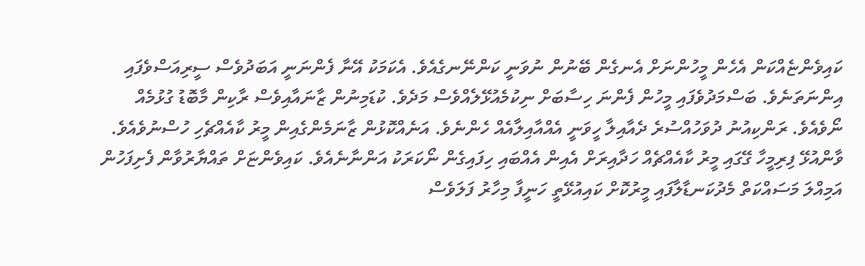ކައިވެންޏެއްކަން އެހެން މީހުންނަށް އެނގެން ބޭނުން ނުވަނީ ކަންނޭނގެއެވެ. އެކަމަކު އޭނާ ފެންނަނީ އަބަދުވެސް ސީރިއަސްވެފައި އިންނަތަނެވެ. ބަސްމަދުވެފައި މީހުން ފެންނަ ހިސާބަށް ނިކުމެއުޅޭލެއްވެސް މަދެވެ. ކުޑަމިނުން ޒާނައާއިވެސް ރާކިން މާބޮޑު ގުޅުމެއް ނޯވެއެވެ. ރަންކިއުނު ދުވަހުއްސުރެ ދެއާއިލާ ހީވަނީ އެއްއާއިލާއެއް ހެންނެވެ. އަނެއްކޮޅުން ޒާނަމެންގެއިން މީރު ކާއެއްޗެހި ހުސްނުވެއެވެ. ވާންއުޅޭ ފިރިމީހާ ގޭގައި މީރު ކާއެއްޗެއް ހަދާއިރަށް އެއިން އެއްބައި ހިފައިގެން ނޯކަރަކު އަންނާނެއެވެ. ކައިވެންޏަށް ތައްޔާރުވާން ފެށިފަހުން އަމިއްލަ މަސައްކަތް މެދުކަނޑާލާފައި މީރުކޮށް ކައިއުޅޭތީ ހަނީފާ މިހާރު ފަލަވެސް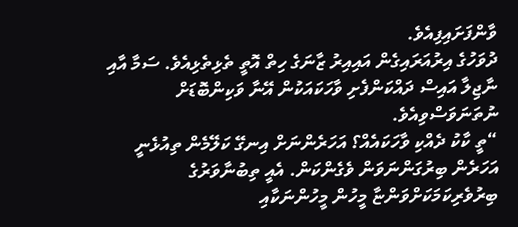ވާންފަށައިފިއެވެ.
ދުވަހުގެ އިރުއަރައިގެން އައިއިރު ޒާނަގެ ހިތް އޮތީ ތެޅިތެޅިއެވެ. ސަމާ އާއި ނާޖިލާ އައިސް ދައްކަންފެށި ވާހަކައަކުން އޭނާ ވަކިންބޮޑަށް ނުތަނަވަސްވިއެވެ.
“ތީ ކާކު ދެއްކި ވާހަކައެއް؟ އަހަރެންނަށް އިނގޭ ކަލޭމެން ތިއުޅެނީ އަހަރެން ބިރުގަންނަވަން ވެގެންކަން. އެއީ ތިބުނާވަރުގެ ބިރުވެރިކަމަކަށްވަންޏާ މީހުން މީހުންނަކާއި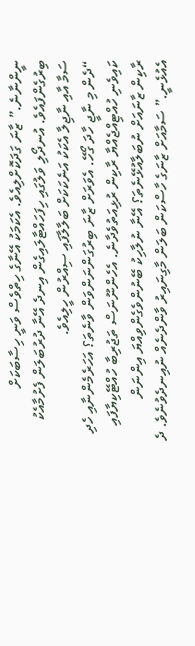ނީންނާނެ.” ޒާނަ ގަދަކޮށްލިއެވެ. އެކަމަކު އޭނާގެ ހިތްވެސް ވަނީ ހިސާބަކަށް ބިރުގެންފައެވެ. އުނދޯލި ވަލުގައި ހިފަހައްޓާލައިގެން އިނދެ އޭނާ ދުރުބަލަން ފެށުމާއެކު ސަމާ އާއި ނާޖިލާ އެކަކު އަނެކަކަށް ބަލާލާފައި ސިއްރުން ހީލިއެވެ.
“ދެން މި ނާޖީ ހާދަ ގޯހޭ. އެވަރަށް ޒާނަ ބިރުގަންނަންވަން ވާނެތަ؟ އަހަރެމެންނާއި ހެދި ކައިވެނި ހުއްޓިއްޖެއްޔާ ރާކިން ރުޅިއަތުވެދާނެ. އެހެންނޫނަސް ތަޖުރިބާ ހުއްޓޭކިޔާފައި ރާކިން ޒާނައަށް ނުބަލާއުޅޭނެތަ؟ އޭނާ ނުލާހިކު ބޭނުންވެގެންވިއްޔަ އިންނަން އެއުޅެނީ.” ސަމާއަށް ޒާނަގެ ހާސްކަން ބަލަން މާގިނައިރު ވާންދެނެއް ނުއިނދެވުނެވެ. ދެ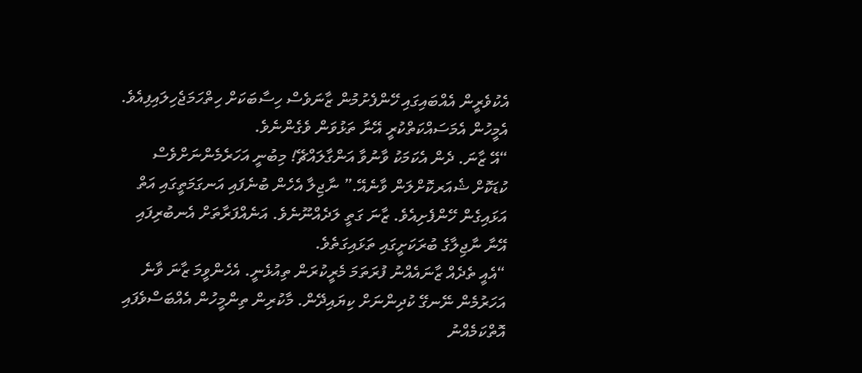އެކުވެރީން އެއްބައިގައި ހޭންފެށުމުން ޒާނަވެސް ހިސާބަކަށް ހިތްހަމަޖެހިލައިފިއެވެ. އެމީހުން އެމަސައްކަތްކުރީ އޭނާ ތަޅުވަން ވެގެންނެވެ.
“އޭ ޒާނަ. ދެން އެކަމަކު ވާނުވާ އަންގާލައްޗޭ! މިބުނީ އަހަރެމެންނަށްވެސް ކުޑަކޮށް ޝެއަރކޮށްލަން ވާނެއޭ.” ނާޖިލާ އެހެން ބުނެފައި އަނގަމަތީގައި އަތް އަޅައިގެން ހޭންފެށިއެވެ. ޒާނަ ގަތީ ލަދެއްނޫނެވެ. އަނެއްފަރާތަށް އެނބުރިފައި އޭނާ ނާޖިލާގެ ބުރަކަށީގައި ތަޅައިގަތެވެ.
“އެއީ ތެދެއް ޒާނައެއްނު ފުރަތަމަ މެރީކުރަން ތިއުޅެނީ. އެހެންވީމަ ޒާނަ ވާނެ އަހަރުމެން ނޭނގޭ ކުދިންނަށް ކިޔައިދޭން. މާކުރިން ތިންމީހުން އެއްބަސްވެފައި އޮތްކަމެއްނު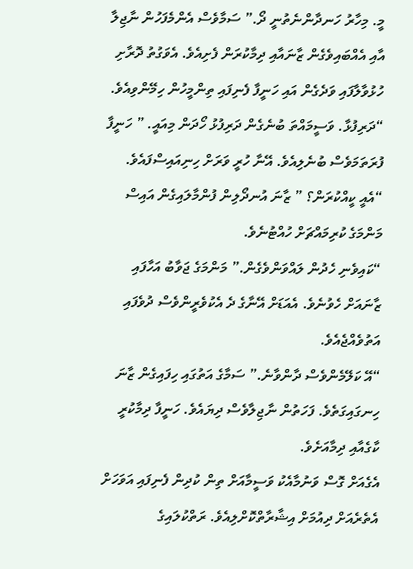މީ. މިހާރު ހަނދާންނެތުނީ ދޯ.” ސަމާވެސް އެންމެފަހުން ނާޖިލާ އާއި އެއްބައިވެގެން ޒާނައާއި ދިމާކުރަން ފެށިއެވެ. އެވަގުތު ދޮރާށި ހުޅުވާލާފައި ވަދެގެން އައި ހަނީފާ ފެނިފައި ތިންމީހުން ހިމޭންވިއެވެ.
“ދަރިފުޅާ. ވަސީމައްތަ ބުނެގެން ދަރިފުޅު ހޯދަން މިއައީ. ” ހަނީފާ ފުރަތަމަވެސް ބުނެލިއެވެ. އޭނާ ހުރީ ވަރަށް ހިނިއައިސްފައެވެ.
“އެއީ ކީއްކުރަން؟ ” ޒާނަ އުނދޯލިން ފުންމާލައިގެން އައިސް މަންމަގެ ކުރިމައްޗަށް ހުއްޓުނެވެ.
“ކައިވެނި ހެދުން ލައްވަންވެގެން.” މަންމަގެ ޖަވާބު އަހާފައި ޒާނައަށް ހެވުނެވެ. އެއަޑަށް އޭނާގެ ދެ އެކުވެރީންވެސް ދުވެފައި އަތުވެއްޖެއެވެ.
“އޭ ކަލޭމެންވެސް ދާންވާނެ.” ސަމާގެ އަތުގައި ހިފައިގެން ޒާނަ ހިނގައިގަތެވެ. ފަހަތުން ނާޖިލާވެސް ދިޔައެވެ. ހަނީފާ ދިމާކުރީ ކާގެއާއި ދިމާއަށެވެ.
އެގެއަށް ގޮސް ވަނުމާއެކު ވަސީމާއަށް ތިން ކުދިން ފެނިފައި އަވަހަށް އެތެރެއަށް ދިއުމަށް އިޝާރާތްކޮށްލިއެވެ. ރަތްކުލައިގެ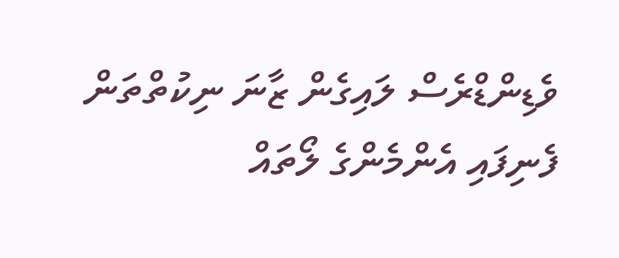ވެޑިންޑްރެސް ލައިގެން ޒާނަ ނިކުތްތަން ފެނިފައި އެންމެންގެ ލޯތައް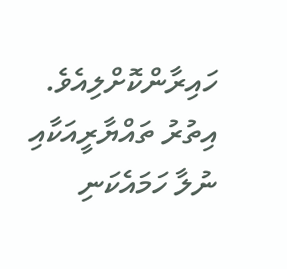ހައިރާންކޮށްލިއެވެ. އިތުރު ތައްޔާރީއަކާއި ނުލާ ހަމައެކަނި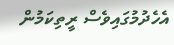އެހެދުމުގައިވެސް ރީތިކަމުން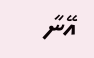އޭނާ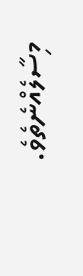މިސާލެއްނެތެވެ.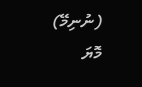(ނުނިމޭ)
މޮޔަ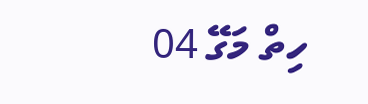ހިތް މަގޭ 04